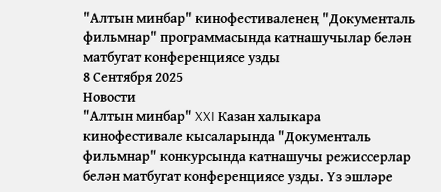"Алтын минбар" кинофестиваленең "Документаль фильмнар" программасында катнашучылар белән матбугат конференциясе узды
8 Сентября 2025
Новости
"Алтын минбар" XXI Казан халыкара кинофестивале кысаларында "Документаль фильмнар" конкурсында катнашучы режиссерлар белән матбугат конференциясе узды. Үз эшләре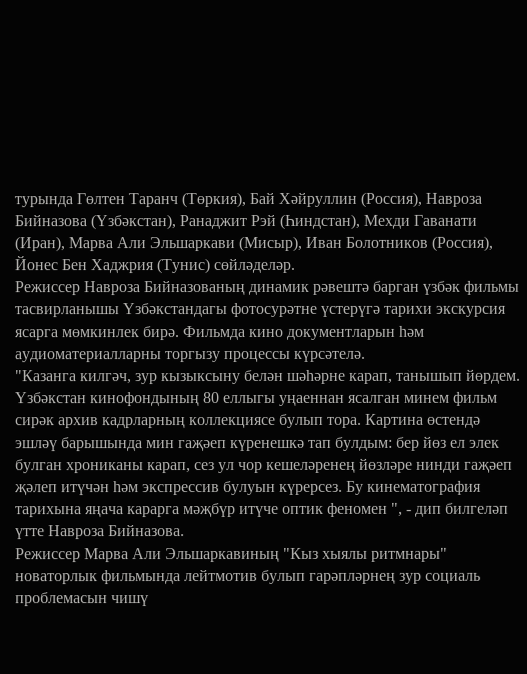турында Гөлтен Таранч (Төркия), Бай Хәйруллин (Россия), Навроза Бийназова (Үзбәкстан), Ранаджит Рэй (Һиндстан), Мехди Гаванати (Иран), Марва Али Эльшаркави (Мисыр), Иван Болотников (Россия), Йонес Бен Хаджрия (Тунис) сөйләделәр.
Режиссер Навроза Бийназованың динамик рәвештә барган үзбәк фильмы тасвирланышы Үзбәкстандагы фотосурәтне үстерүгә тарихи экскурсия ясарга мөмкинлек бирә. Фильмда кино документларын һәм аудиоматериалларны торгызу процессы күрсәтелә.
"Казанга килгәч, зур кызыксыну белән шәһәрне карап, танышып йөрдем. Үзбәкстан кинофондының 80 еллыгы уңаеннан ясалган минем фильм сирәк архив кадрларның коллекциясе булып тора. Картина өстендә эшләү барышында мин гаҗәеп күренешкә тап булдым: бер йөз ел элек булган хрониканы карап, сез ул чор кешеләренең йөзләре нинди гаҗәеп җәлеп итүчән һәм экспрессив булуын күрерсез. Бу кинематография тарихына яңача карарга мәҗбүр итүче оптик феномен ", - дип билгеләп үтте Навроза Бийназова.
Режиссер Марва Али Эльшаркавиның "Кыз хыялы ритмнары" новаторлык фильмында лейтмотив булып гарәпләрнең зур социаль проблемасын чишү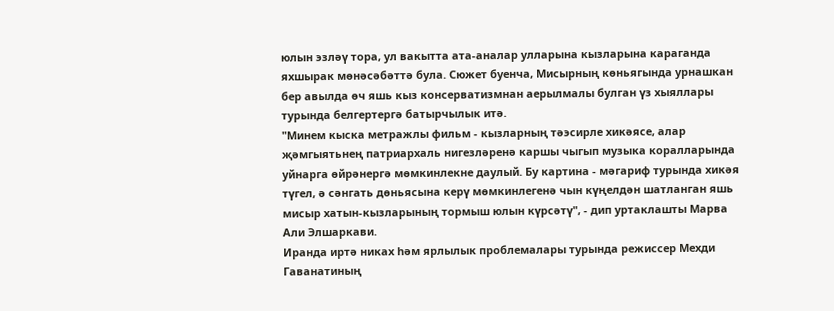юлын эзләү тора, ул вакытта ата-аналар улларына кызларына караганда яхшырак мөнәсәбәттә була. Сюжет буенча, Мисырның көньягында урнашкан бер авылда өч яшь кыз консерватизмнан аерылмалы булган үз хыяллары турында белгертергә батырчылык итә.
"Минем кыска метражлы фильм - кызларның тәэсирле хикәясе, алар җәмгыятьнең патриархаль нигезләренә каршы чыгып музыка коралларында уйнарга өйрәнергә мөмкинлекне даулый. Бу картина - мәгариф турында хикәя түгел, ә сәнгать дөньясына керү мөмкинлегенә чын күңелдән шатланган яшь мисыр хатын-кызларының тормыш юлын күрсәтү", - дип уртаклашты Марва Али Элшаркави.
Иранда иртә никах һәм ярлылык проблемалары турында режиссер Мехди Гаванатиның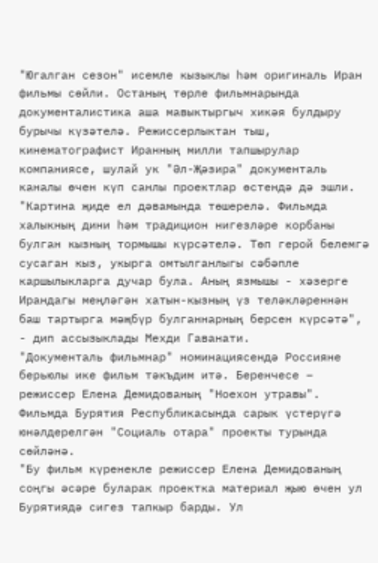"Югалган сезон" исемле кызыклы һәм оригиналь Иран фильмы сөйли. Останың төрле фильмнарында документалистика аша мавыктыргыч хикәя булдыру бурычы күзәтелә. Режиссерлыктан тыш, кинематографист Иранның милли тапшырулар компаниясе, шулай ук "Әл-Җәзира" документаль каналы өчен күп санлы проектлар өстендә дә эшли.
"Картина җиде ел дәвамында төшерелә. Фильмда халыкның дини һәм традицион нигезләре корбаны булган кызның тормышы күрсәтелә. Төп герой белемгә сусаган кыз, укырга омтылганлыгы сәбәпле каршылыкларга дучар була. Аның язмышы - хәзерге Ирандагы меңләгән хатын-кызның үз теләкләреннән баш тартырга мәҗбүр булганнарның берсен күрсәтә", - дип ассызыклады Мехди Гаванати.
"Документаль фильмнар" номинациясендә Россияне берьюлы ике фильм тәкъдим итә. Беренчесе – режиссер Елена Демидованың "Ноехон утравы". Фильмда Бурятия Республикасында сарык үстерүгә юнәлдерелгән "Социаль отара" проекты турында сөйләнә.
"Бу фильм күренекле режиссер Елена Демидованың соңгы әсәре буларак проектка материал җыю өчен ул Бурятиядә сигез тапкыр барды. Ул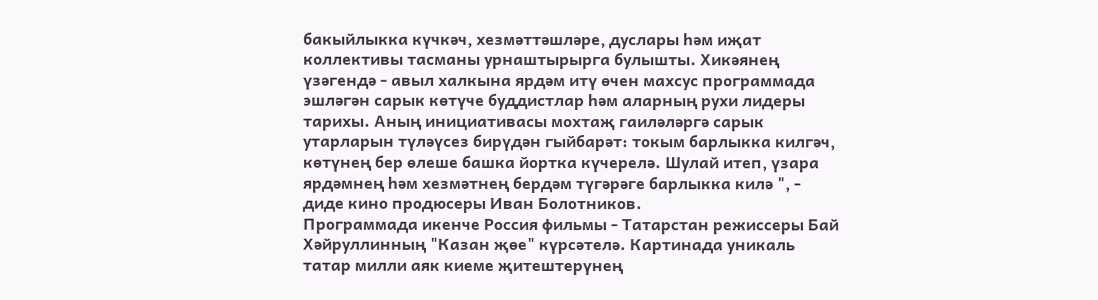бакыйлыкка күчкәч, хезмәттәшләре, дуслары һәм иҗат коллективы тасманы урнаштырырга булышты. Хикәянең үзәгендә - авыл халкына ярдәм итү өчен махсус программада эшләгән сарык көтүче буддистлар һәм аларның рухи лидеры тарихы. Аның инициативасы мохтаҗ гаиләләргә сарык утарларын түләүсез бирүдән гыйбарәт: токым барлыкка килгәч, көтүнең бер өлеше башка йортка күчерелә. Шулай итеп, үзара ярдәмнең һәм хезмәтнең бердәм түгәрәге барлыкка килә ", - диде кино продюсеры Иван Болотников.
Программада икенче Россия фильмы - Татарстан режиссеры Бай Хәйруллинның "Казан җөе" күрсәтелә. Картинада уникаль татар милли аяк киеме җитештерүнең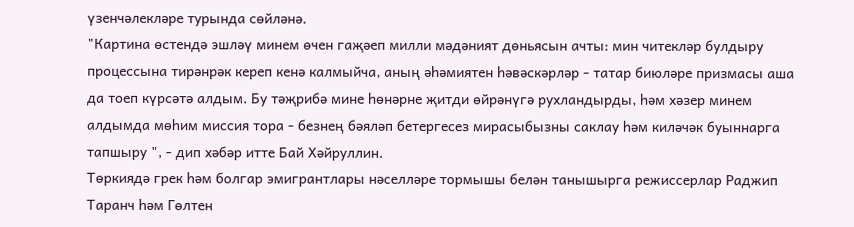үзенчәлекләре турында сөйләнә.
"Картина өстендә эшләү минем өчен гаҗәеп милли мәдәният дөньясын ачты: мин читекләр булдыру процессына тирәнрәк кереп кенә калмыйча, аның әһәмиятен һәвәскәрләр - татар биюләре призмасы аша да тоеп күрсәтә алдым. Бу тәҗрибә мине һөнәрне җитди өйрәнүгә рухландырды, һәм хәзер минем алдымда мөһим миссия тора - безнең бәяләп бетергесез мирасыбызны саклау һәм киләчәк буыннарга тапшыру ", - дип хәбәр итте Бай Хәйруллин.
Төркиядә грек һәм болгар эмигрантлары нәселләре тормышы белән танышырга режиссерлар Раджип Таранч һәм Гөлтен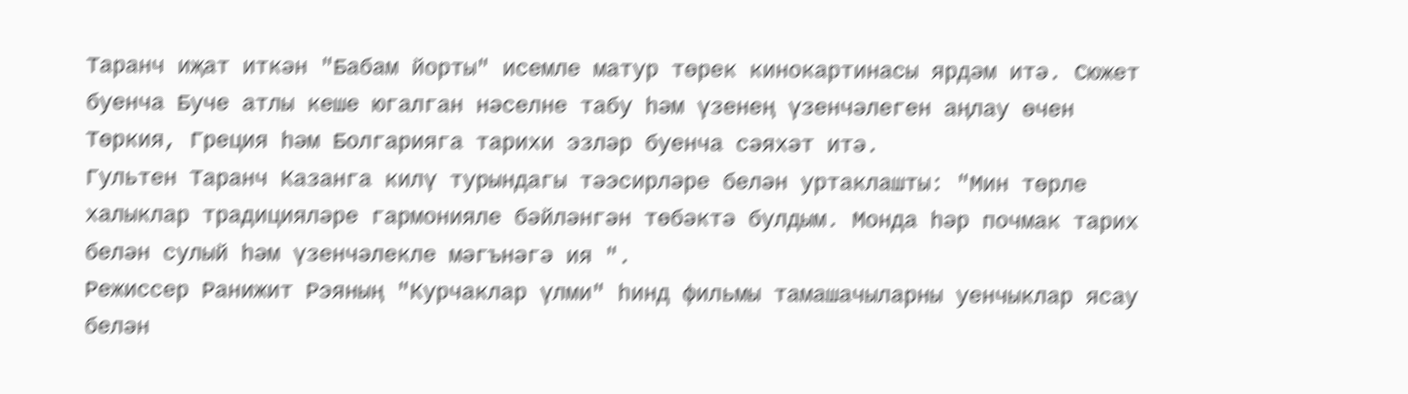Таранч иҗат иткән "Бабам йорты" исемле матур төрек кинокартинасы ярдәм итә. Сюжет буенча Буче атлы кеше югалган нәселне табу һәм үзенең үзенчәлеген аңлау өчен Төркия, Греция һәм Болгарияга тарихи эзләр буенча сәяхәт итә.
Гультен Таранч Казанга килү турындагы тәэсирләре белән уртаклашты: "Мин төрле халыклар традицияләре гармонияле бәйләнгән төбәктә булдым. Монда һәр почмак тарих белән сулый һәм үзенчәлекле мәгънәгә ия ".
Режиссер Ранижит Рэяның "Курчаклар үлми" һинд фильмы тамашачыларны уенчыклар ясау белән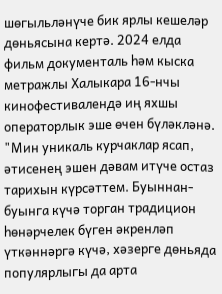шөгыльләнүче бик ярлы кешеләр дөньясына кертә. 2024 елда фильм документаль һәм кыска метражлы Халыкара 16-нчы кинофестивалендә иң яхшы операторлык эше өчен бүләкләнә.
"Мин уникаль курчаклар ясап, әтисенең эшен дәвам итүче остаз тарихын күрсәттем. Буыннан-буынга күчә торган традицион һөнәрчелек бүген әкренләп үткәннәргә күчә, хәзерге дөньяда популярлыгы да арта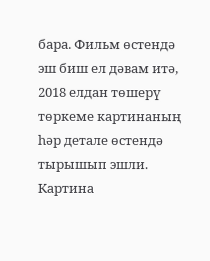бара. Фильм өстендә эш биш ел дәвам итә, 2018 елдан төшерү төркеме картинаның һәр детале өстендә тырышып эшли. Картина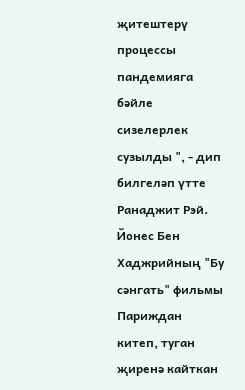җитештерү процессы пандемияга бәйле сизелерлек сузылды ", - дип билгеләп үтте Ранаджит Рэй.
Йонес Бен Хаджрийның "Бу сәнгать" фильмы Париждан китеп, туган җиренә кайткан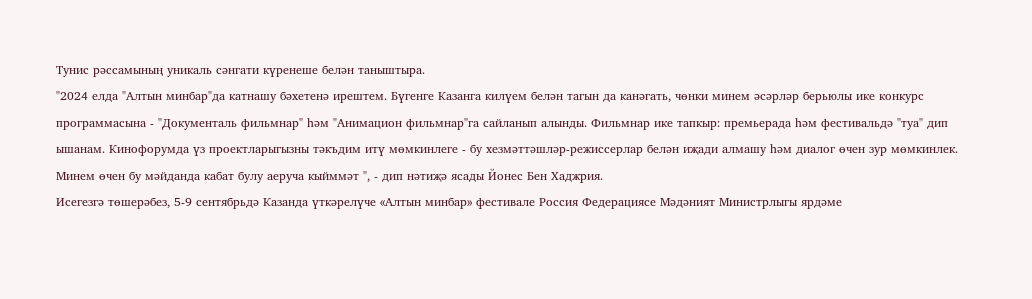Тунис рәссамының уникаль сәнгати күренеше белән таныштыра.
"2024 елда "Алтын минбар"да катнашу бәхетенә ирештем. Бүгенге Казанга килүем белән тагын да канәгать, чөнки минем әсәрләр берьюлы ике конкурс программасына - "Документаль фильмнар" һәм "Анимацион фильмнар"га сайланып алынды. Фильмнар ике тапкыр: премьерада һәм фестивальдә "туа" дип ышанам. Кинофорумда үз проектларыгызны тәкъдим итү мөмкинлеге - бу хезмәттәшләр-режиссерлар белән иҗади алмашу һәм диалог өчен зур мөмкинлек. Минем өчен бу мәйданда кабат булу аеруча кыйммәт ", - дип нәтиҗә ясады Йонес Бен Хаджрия.
Исегезгә төшерәбез, 5-9 сентябрьдә Казанда үткәрелүче «Алтын минбар» фестивале Россия Федерациясе Мәдәният Министрлыгы ярдәме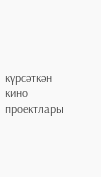күрсәткән кино проектлары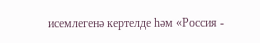исемлегенә кертелде һәм «Россия -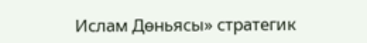Ислам Дөньясы» стратегик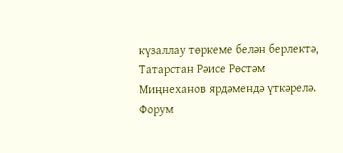күзаллау төркеме белән берлектә, Татарстан Рәисе Рөстәм Миңнеханов ярдәмендә үткәрелә. Форум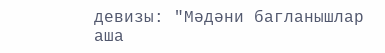девизы: "Мәдәни багланышлар аша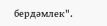бердәмлек".